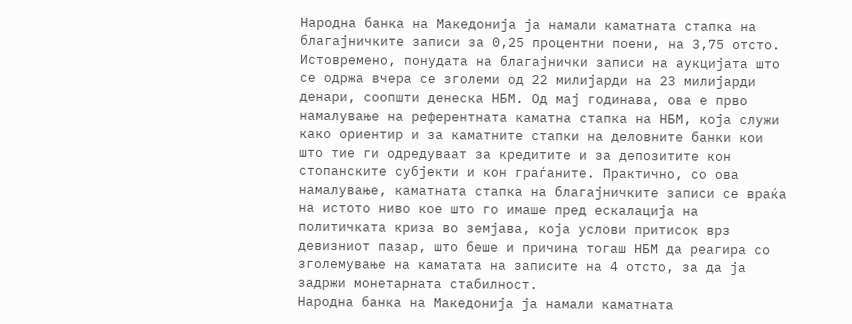Народна банка на Македонија ја намали каматната стапка на благајничките записи за 0,25 процентни поени, на 3,75 отсто. Истовремено, понудата на благајнички записи на аукцијата што се одржа вчера се зголеми од 22 милијарди на 23 милијарди денари, соопшти денеска НБМ. Од мај годинава, ова е прво намалување на референтната каматна стапка на НБМ, која служи како ориентир и за каматните стапки на деловните банки кои што тие ги одредуваат за кредитите и за депозитите кон стопанските субјекти и кон граѓаните. Практично, со ова намалување, каматната стапка на благајничките записи се враќа на истото ниво кое што го имаше пред ескалација на политичката криза во земјава, која услови притисок врз девизниот пазар, што беше и причина тогаш НБМ да реагира со зголемување на каматата на записите на 4 отсто, за да ја задржи монетарната стабилност.
Народна банка на Македонија ја намали каматната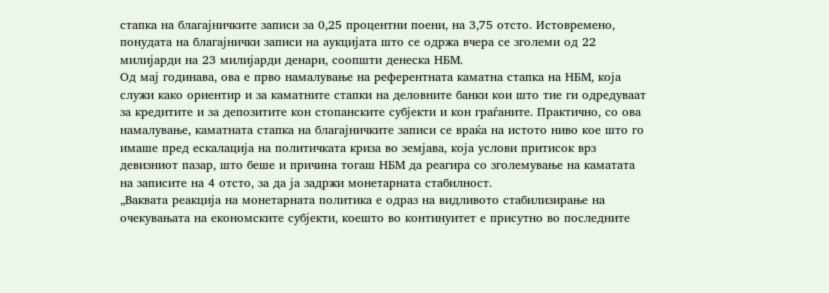стапка на благајничките записи за 0,25 процентни поени, на 3,75 отсто. Истовремено, понудата на благајнички записи на аукцијата што се одржа вчера се зголеми од 22 милијарди на 23 милијарди денари, соопшти денеска НБМ.
Од мај годинава, ова е прво намалување на референтната каматна стапка на НБМ, која служи како ориентир и за каматните стапки на деловните банки кои што тие ги одредуваат за кредитите и за депозитите кон стопанските субјекти и кон граѓаните. Практично, со ова намалување, каматната стапка на благајничките записи се враќа на истото ниво кое што го имаше пред ескалација на политичката криза во земјава, која услови притисок врз девизниот пазар, што беше и причина тогаш НБМ да реагира со зголемување на каматата на записите на 4 отсто, за да ја задржи монетарната стабилност.
„Ваквата реакција на монетарната политика е одраз на видливото стабилизирање на очекувањата на економските субјекти, коешто во континуитет е присутно во последните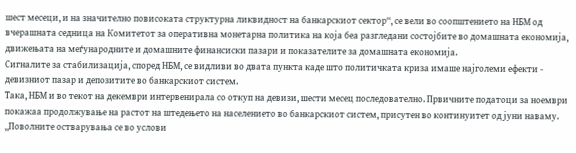шест месеци, и на значително повисоката структурна ликвидност на банкарскиот сектор“, се вели во соопштението на НБМ од вчерашната седница на Комитетот за оперативна монетарна политика на која беа разгледани состојбите во домашната економија, движењата на меѓународните и домашните финансиски пазари и показателите за домашната економија.
Сигналите за стабилизација, според НБМ, се видливи во двата пункта каде што политичката криза имаше најголеми ефекти - девизниот пазар и депозитите во банкарскиот систем.
Така, НБМ и во текот на декември интервенирала со откуп на девизи, шести месец последователно. Првичните податоци за ноември покажаа продолжување на растот на штедењето на населението во банкарскиот систем, присутен во континуитет од јуни наваму. „Поволните остварувања се во услови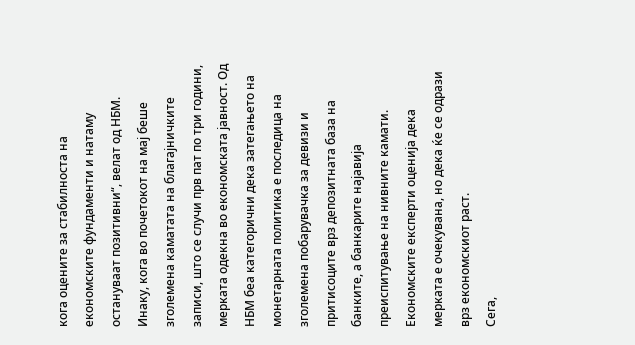кога оцените за стабилноста на економските фундаменти и натаму остануваат позитивни“, велат од НБМ.
Инаку, кога во почетокот на мај беше зголемена каматата на благајничките записи, што се случи прв пат по три години, мерката одекна во економската јавност. Од НБМ беа категорични дека затегањето на монетарната политика е последица на зголемена побарувачка за девизи и притисоците врз депозитната база на банките, а банкарите најавија преиспитување на нивните камати. Економските експерти оценија дека мерката е очекувана, но дека ќе се одрази врз економскиот раст.
Сега,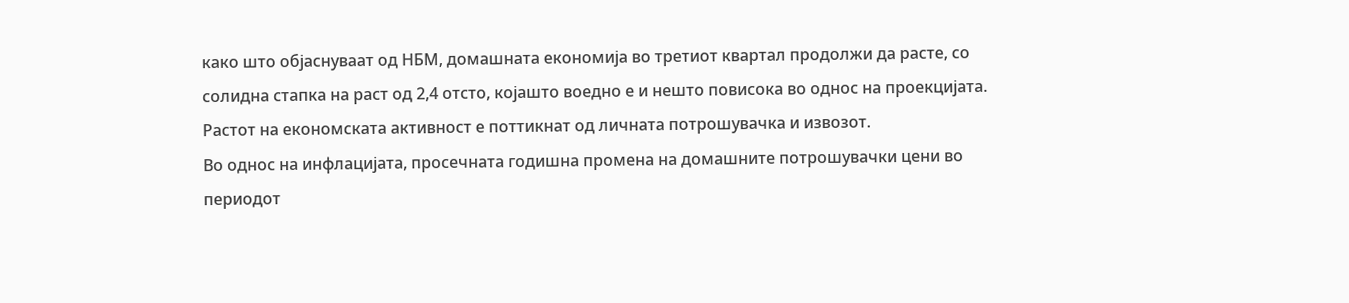како што објаснуваат од НБМ, домашната економија во третиот квартал продолжи да расте, со солидна стапка на раст од 2,4 отсто, којашто воедно е и нешто повисока во однос на проекцијата. Растот на економската активност е поттикнат од личната потрошувачка и извозот.
Во однос на инфлацијата, просечната годишна промена на домашните потрошувачки цени во периодот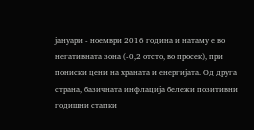јануари - ноември 2016 година и натаму е во негативната зона (-0,2 отсто, во просек), при пониски цени на храната и енергијата. Од друга страна, базичната инфлација бележи позитивни годишни стапки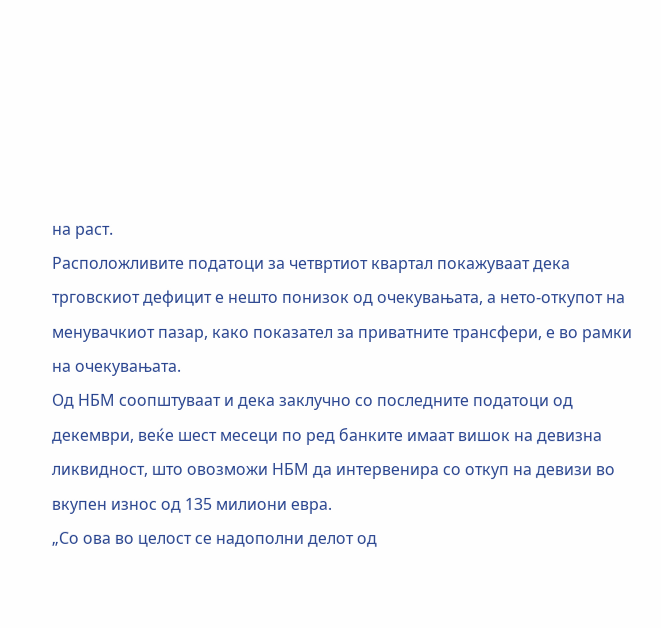на раст.
Расположливите податоци за четвртиот квартал покажуваат дека трговскиот дефицит е нешто понизок од очекувањата, а нето-откупот на менувачкиот пазар, како показател за приватните трансфери, е во рамки на очекувањата.
Од НБМ соопштуваат и дека заклучно со последните податоци од декември, веќе шест месеци по ред банките имаат вишок на девизна ликвидност, што овозможи НБМ да интервенира со откуп на девизи во вкупен износ од 135 милиони евра.
„Со ова во целост се надополни делот од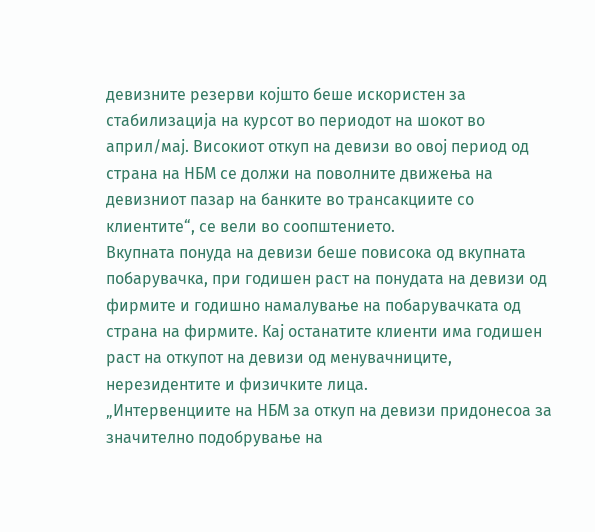девизните резерви којшто беше искористен за стабилизација на курсот во периодот на шокот во април/мај. Високиот откуп на девизи во овој период од страна на НБМ се должи на поволните движења на девизниот пазар на банките во трансакциите со клиентите“, се вели во соопштението.
Вкупната понуда на девизи беше повисока од вкупната побарувачка, при годишен раст на понудата на девизи од фирмите и годишно намалување на побарувачката од страна на фирмите. Кај останатите клиенти има годишен раст на откупот на девизи од менувачниците, нерезидентите и физичките лица.
„Интервенциите на НБМ за откуп на девизи придонесоа за значително подобрување на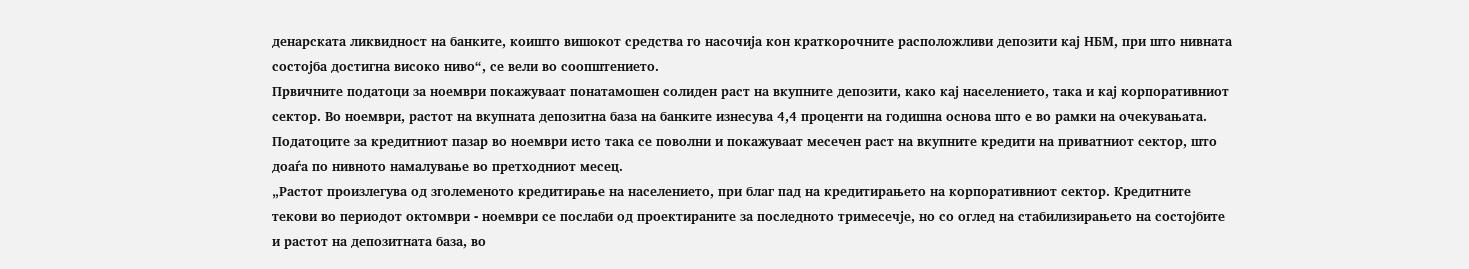денарската ликвидност на банките, коишто вишокот средства го насочија кон краткорочните расположливи депозити кај НБМ, при што нивната состојба достигна високо ниво“, се вели во соопштението.
Првичните податоци за ноември покажуваат понатамошен солиден раст на вкупните депозити, како кај населението, така и кај корпоративниот сектор. Во ноември, растот на вкупната депозитна база на банките изнесува 4,4 проценти на годишна основа што е во рамки на очекувањата. Податоците за кредитниот пазар во ноември исто така се поволни и покажуваат месечен раст на вкупните кредити на приватниот сектор, што доаѓа по нивното намалување во претходниот месец.
„Растот произлегува од зголеменото кредитирање на населението, при благ пад на кредитирањето на корпоративниот сектор. Кредитните текови во периодот октомври - ноември се послаби од проектираните за последното тримесечје, но со оглед на стабилизирањето на состојбите и растот на депозитната база, во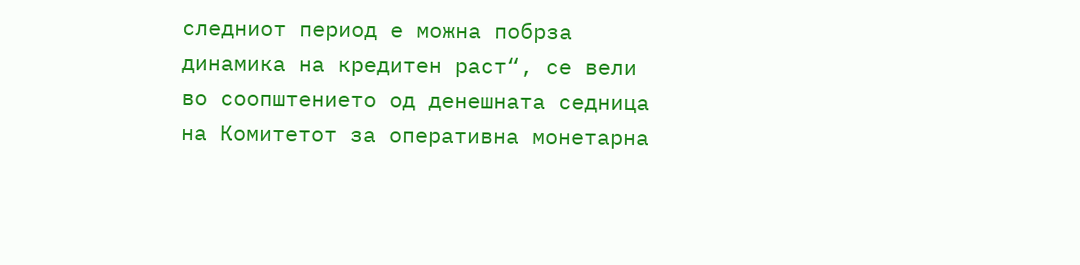следниот период е можна побрза динамика на кредитен раст“, се вели во соопштението од денешната седница на Комитетот за оперативна монетарна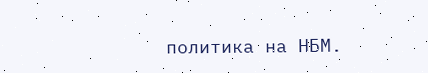политика на НБМ.